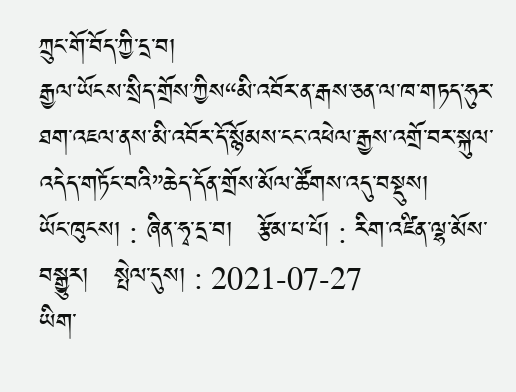ཀྲུང་གོ་བོད་ཀྱི་དྲ་བ།
རྒྱལ་ཡོངས་སྲིད་གྲོས་ཀྱིས“མི་འབོར་ན་རྒས་ཅན་ལ་ཁ་གཏད་ཧུར་ཐག་འཇལ་ནས་མི་འབོར་དོ་སྙོམས་ངང་འཕེལ་རྒྱས་འགྲོ་བར་སྐུལ་འདེད་གཏོང་བའི”ཆེད་དོན་གྲོས་མོལ་ཚོགས་འདུ་བསྡུས།
ཡོང་ཁུངས། : ཞིན་ཧྭ་དྲ་བ།   རྩོམ་པ་པོ། : རིག་འཛིན་ལྷ་མོས་བསྒྱུར།   སྤེལ་དུས། : 2021-07-27
ཡིག་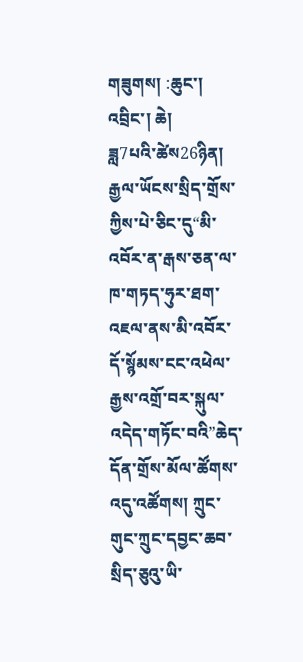གཟུགས། :ཆུང་། འབྲིང་། ཆེ།
ཟླ7པའི་ཚེས26ཉིན། རྒྱལ་ཡོངས་སྲིད་གྲོས་ཀྱིས་པེ་ཅིང་དུ“མི་འབོར་ན་རྒས་ཅན་ལ་ཁ་གཏད་ཧུར་ཐག་འཇལ་ནས་མི་འབོར་དོ་སྙོམས་ངང་འཕེལ་རྒྱས་འགྲོ་བར་སྐུལ་འདེད་གཏོང་བའི”ཆེད་དོན་གྲོས་མོལ་ཚོགས་འདུ་འཚོགས། ཀྲུང་གུང་ཀྲུང་དབྱང་ཆབ་སྲིད་ཅུའུ་ཡི་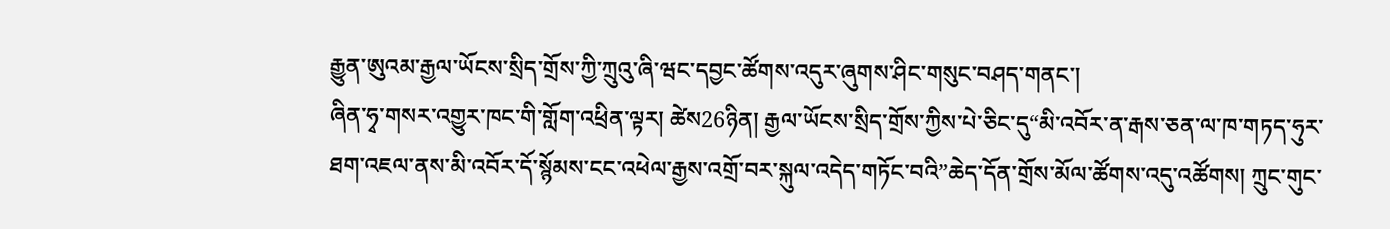རྒྱུན་ཨུའམ་རྒྱལ་ཡོངས་སྲིད་གྲོས་ཀྱི་ཀྲུའུ་ཞི་ཝང་དབྱང་ཚོགས་འདུར་ཞུགས་ཤིང་གསུང་བཤད་གནང་།
ཞིན་ཧྭ་གསར་འགྱུར་ཁང་གི་གློག་འཕྲིན་ལྟར། ཚེས26ཉིན། རྒྱལ་ཡོངས་སྲིད་གྲོས་ཀྱིས་པེ་ཅིང་དུ“མི་འབོར་ན་རྒས་ཅན་ལ་ཁ་གཏད་ཧུར་ཐག་འཇལ་ནས་མི་འབོར་དོ་སྙོམས་ངང་འཕེལ་རྒྱས་འགྲོ་བར་སྐུལ་འདེད་གཏོང་བའི”ཆེད་དོན་གྲོས་མོལ་ཚོགས་འདུ་འཚོགས། ཀྲུང་གུང་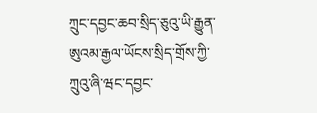ཀྲུང་དབྱང་ཆབ་སྲིད་ཅུའུ་ཡི་རྒྱུན་ཨུའམ་རྒྱལ་ཡོངས་སྲིད་གྲོས་ཀྱི་ཀྲུའུ་ཞི་ཝང་དབྱང་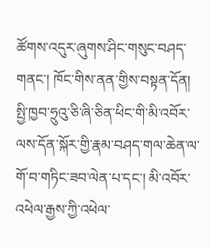ཚོགས་འདུར་ཞུགས་ཤིང་གསུང་བཤད་གནང་། ཁོང་གིས་ནན་གྱིས་བསྟན་དོན། སྤྱི་ཁྱབ་ཧྲུའུ་ཅི་ཞི་ཅིན་ཕིང་གི་མི་འབོར་ལས་དོན་སྐོར་གྱི་རྣམ་བཤད་གལ་ཆེན་ལ་གོ་བ་གཏིང་ཟབ་ལེན་པ་དང་། མི་འབོར་འཕེལ་རྒྱས་ཀྱི་འཕེལ་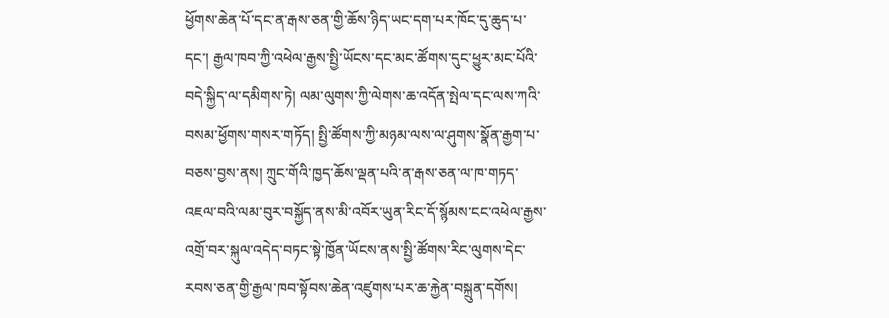ཕྱོགས་ཆེན་པོ་དང་ན་རྒས་ཅན་གྱི་ཆོས་ཉིད་ཡང་དག་པར་ཁོང་དུ་ཆུད་པ་དང་། རྒྱལ་ཁབ་ཀྱི་འཕེལ་རྒྱས་སྤྱི་ཡོངས་དང་མང་ཚོགས་དུང་ཕྱུར་མང་པོའི་བདེ་སྐྱིད་ལ་དམིགས་ཏེ། ལམ་ལུགས་ཀྱི་ལེགས་ཆ་འདོན་སྤེལ་དང་ལས་ཀའི་བསམ་ཕྱོགས་གསར་གཏོད། སྤྱི་ཚོགས་ཀྱི་མཉམ་ལས་ལ་ཤུགས་སྣོན་རྒྱག་པ་བཅས་བྱས་ནས། ཀྲུང་གོའི་ཁྱད་ཆོས་ལྡན་པའི་ན་རྒས་ཅན་ལ་ཁ་གཏད་འཇལ་བའི་ལམ་བུར་བསྐྱོད་ནས་མི་འབོར་ཡུན་རིང་དོ་སྙོམས་ངང་འཕེལ་རྒྱས་འགྲོ་བར་སྐུལ་འདེད་བཏང་སྟེ་ཁྱོན་ཡོངས་ནས་སྤྱི་ཚོགས་རིང་ལུགས་དེང་རབས་ཅན་གྱི་རྒྱལ་ཁབ་སྟོབས་ཆེན་འཛུགས་པར་ཆ་རྐྱེན་བསྐྲུན་དགོས།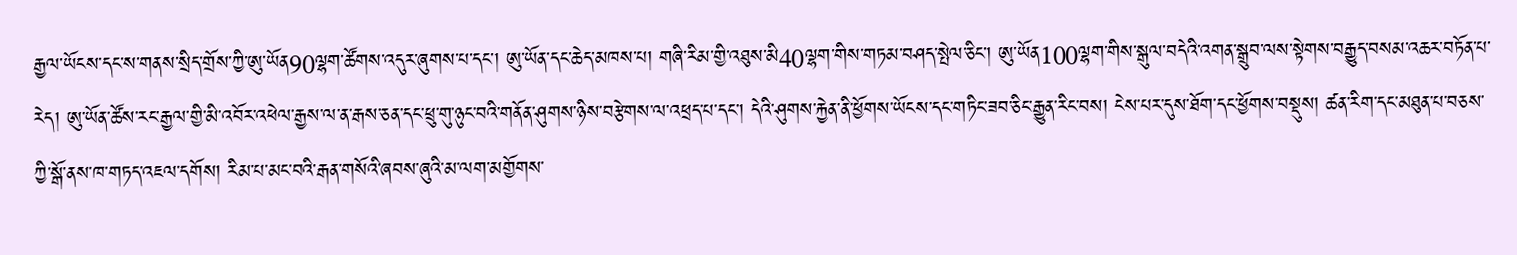རྒྱལ་ཡོངས་དང་ས་གནས་སྲིད་གྲོས་ཀྱི་ཨུ་ཡོན90ལྷག་ཚོགས་འདུར་ཞུགས་པ་དང་། ཨུ་ཡོན་དང་ཆེད་མཁས་པ། གཞི་རིམ་གྱི་འཐུས་མི40ལྷག་གིས་གཏམ་བཤད་སྤེལ་ཅིང་། ཨུ་ཡོན100ལྷག་གིས་སྒུལ་བདེའི་འགན་སྒྲུབ་ལས་སྟེགས་བརྒྱུད་བསམ་འཆར་བཏོན་པ་རེད། ཨུ་ཡོན་ཚོས་རང་རྒྱལ་གྱི་མི་འབོར་འཕེལ་རྒྱས་ལ་ན་རྒས་ཅན་དང་ཕྲུ་གུ་ཉུང་བའི་གནོན་ཤུགས་ཉིས་བརྩེགས་ལ་འཕྲད་པ་དང་། དེའི་ཤུགས་རྐྱེན་ནི་ཕྱོགས་ཡོངས་དང་གཏིང་ཟབ་ཅིང་རྒྱུན་རིང་བས། ངེས་པར་དུས་ཐོག་དང་ཕྱོགས་བསྡུས། ཚན་རིག་དང་མཐུན་པ་བཅས་ཀྱི་སྒོ་ནས་ཁ་གཏད་འཇལ་དགོས། རིམ་པ་མང་བའི་རྒན་གསོའི་ཞབས་ཞུའི་མ་ལག་མགྱོགས་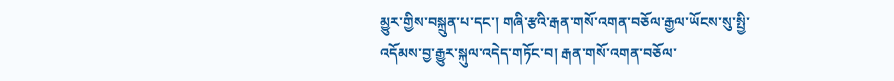མྱུར་གྱིས་བསྐྲུན་པ་དང་། གཞི་རྩའི་རྒན་གསོ་འགན་བཅོལ་རྒྱལ་ཡོངས་སུ་སྤྱི་འདོམས་བྱ་རྒྱུར་སྐུལ་འདེད་གཏོང་བ། རྒན་གསོ་འགན་བཅོལ་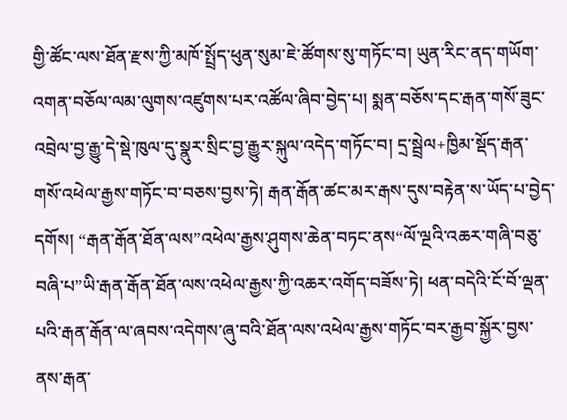གྱི་ཚོང་ལས་ཐོན་རྫས་ཀྱི་མཁོ་སྤྲོད་ཕུན་སུམ་ཇེ་ཚོགས་སུ་གཏོང་བ། ཡུན་རིང་ནད་གཡོག་འགན་བཅོལ་ལམ་ལུགས་འཛུགས་པར་འཚོལ་ཞིབ་བྱེད་པ། སྨན་བཅོས་དང་རྒན་གསོ་ཟུང་འབྲེལ་བྱ་རྒྱུ་དེ་སྡེ་ཁུལ་དུ་སྣུར་སྲིང་བྱ་རྒྱུར་སྐུལ་འདེད་གཏོང་བ། དྲ་སྦྲེལ+ཁྱིམ་སྡོད་རྒན་གསོ་འཕེལ་རྒྱས་གཏོང་བ་བཅས་བྱས་ཏེ། རྒན་རྒོན་ཚང་མར་རྒས་དུས་བརྟེན་ས་ཡོད་པ་བྱེད་དགོས། “རྒན་རྒོན་ཐོན་ལས”འཕེལ་རྒྱས་ཤུགས་ཆེན་བཏང་ནས“ལོ་ལྔའི་འཆར་གཞི་བཅུ་བཞི་པ”ཡི་རྒན་རྒོན་ཐོན་ལས་འཕེལ་རྒྱས་ཀྱི་འཆར་འགོད་བཟོས་ཏེ། ཕན་བདེའི་ངོ་བོ་ལྡན་པའི་རྒན་རྒོན་ལ་ཞབས་འདེགས་ཞུ་བའི་ཐོན་ལས་འཕེལ་རྒྱས་གཏོང་བར་རྒྱབ་སྐྱོར་བྱས་ནས་རྒན་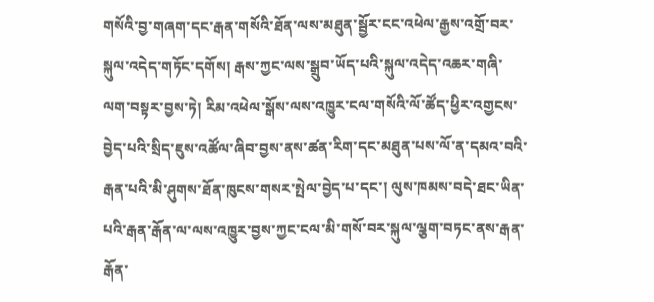གསོའི་བྱ་གཞག་དང་རྒན་གསོའི་ཐོན་ལས་མཐུན་སྦྱོར་ངང་འཕེལ་རྒྱས་འགྲོ་བར་སྐུལ་འདེད་གཏོང་དགོས། རྒས་ཀྱང་ལས་སྒྲུབ་ཡོད་པའི་སྐུལ་འདེད་འཆར་གཞི་ལག་བསྟར་བྱས་ཏེ། རིམ་འཕེལ་སྒོས་ལས་འཁྱུར་ངལ་གསོའི་ལོ་ཚོད་ཕྱིར་འགྱངས་བྱེད་པའི་སྲིད་ཇུས་འཚོལ་ཞིབ་བྱས་ནས་ཚན་རིག་དང་མཐུན་པས་ལོ་ན་དམའ་བའི་རྒན་པའི་མི་ཤུགས་ཐོན་ཁུངས་གསར་སྤེལ་བྱེད་པ་དང་། ལུས་ཁམས་བདེ་ཐང་ཡིན་པའི་རྒན་རྒོན་ལ་ལས་འཁྱུར་བྱས་ཀྱང་ངལ་མི་གསོ་བར་སྐུལ་ལྕག་བཏང་ནས་རྒན་རྒོན་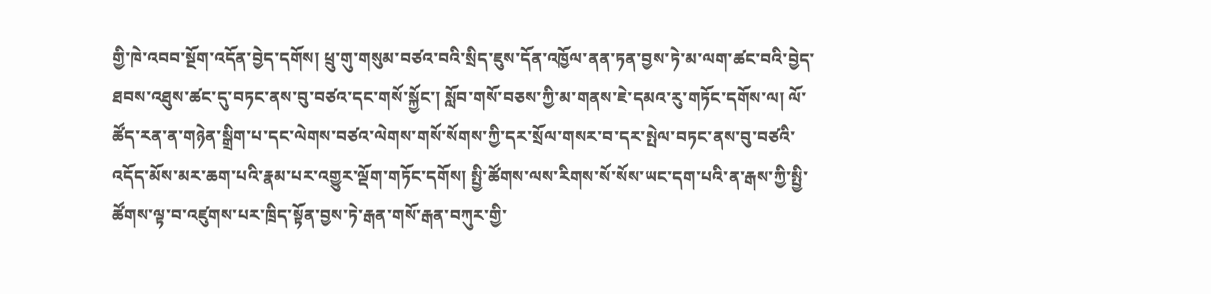གྱི་ཁེ་འབབ་སྔོག་འདོན་བྱེད་དགོས། ཕྲུ་གུ་གསུམ་བཙའ་བའི་སྲིད་ཇུས་དོན་འཁྱོལ་ནན་ཏན་བྱས་ཏེ་མ་ལག་ཚང་བའི་བྱེད་ཐབས་འཐུས་ཚང་དུ་བཏང་ནས་བུ་བཙའ་དང་གསོ་སྐྱོང་། སློབ་གསོ་བཅས་ཀྱི་མ་གནས་ཇེ་དམའ་རུ་གཏོང་དགོས་ལ། ལོ་ཚོད་རན་ན་གཉེན་སྒྲིག་པ་དང་ལེགས་བཙའ་ལེགས་གསོ་སོགས་ཀྱི་དར་སྲོལ་གསར་བ་དར་སྤེལ་བཏང་ནས་བུ་བཙའི་འདོད་མོས་མར་ཆག་པའི་རྣམ་པར་འགྱུར་ལྡོག་གཏོང་དགོས། སྤྱི་ཚོགས་ལས་རིགས་སོ་སོས་ཡང་དག་པའི་ན་རྒས་ཀྱི་སྤྱི་ཚོགས་ལྟ་བ་འཛུགས་པར་ཁྲིད་སྟོན་བྱས་ཏེ་རྒན་གསོ་རྒན་བཀུར་གྱི་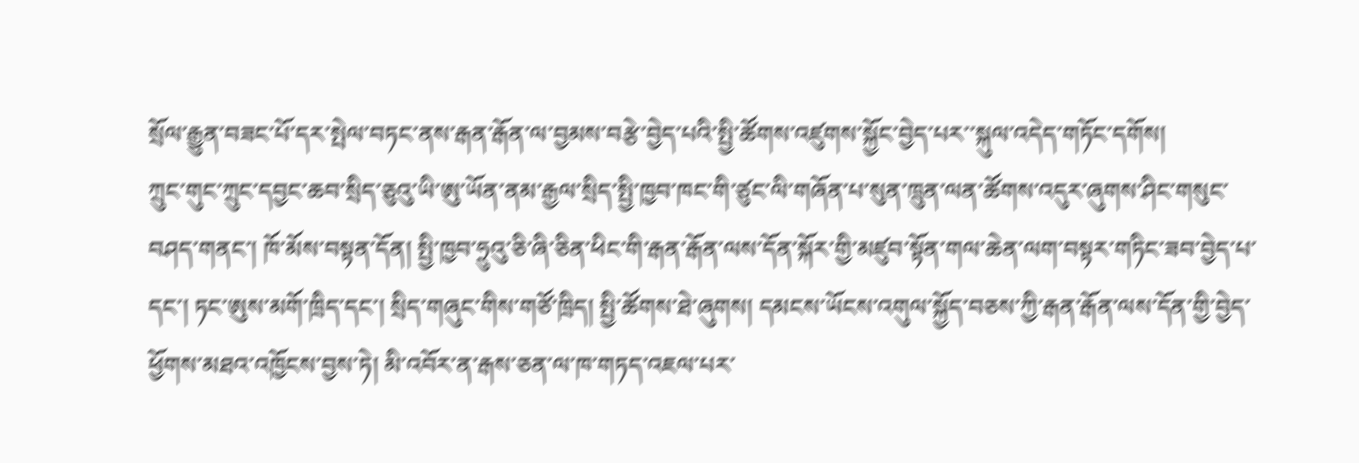སྲོལ་རྒྱུན་བཟང་པོ་དར་སྤེལ་བཏང་ནས་རྒན་རྒོན་ལ་བྱམས་བརྩེ་བྱེད་པའི་སྤྱི་ཚོགས་འཛུགས་སྐྱོང་བྱེད་པར་་སྐུལ་འདེད་གཏོང་དགོས།
ཀྲུང་གུང་ཀྲུང་དབྱང་ཆབ་སྲིད་ཅུའུ་ཡི་ཨུ་ཡོན་ནམ་རྒྱལ་སྲིད་སྤྱི་ཁྱབ་ཁང་གི་ཙུང་ལི་གཞོན་པ་སུན་ཁྲུན་ལན་ཚོགས་འདུར་ཞུགས་ཤིང་གསུང་བཤད་གནང་། ཁོ་མོས་བསྟན་དོན། སྤྱི་ཁྱབ་ཧྲུའུ་ཅི་ཞི་ཅིན་ཕིང་གི་རྒན་རྒོན་ལས་དོན་སྐོར་གྱི་མཛུབ་སྟོན་གལ་ཆེན་ལག་བསྟར་གཏིང་ཟབ་བྱེད་པ་དང་། ཏང་ཨུས་མགོ་ཁྲིད་དང་། སྲིད་གཞུང་གིས་གཙོ་ཁྲིད། སྤྱི་ཚོགས་ཐེ་ཞུགས། དམངས་ཡོངས་འགུལ་སྐྱོད་བཅས་ཀྱི་རྒན་རྒོན་ལས་དོན་གྱི་བྱེད་ཕྱོགས་མཐའ་འཁྱོངས་བྱས་ཏེ། མི་འབོར་ན་རྒས་ཅན་ལ་ཁ་གཏད་འཇལ་པར་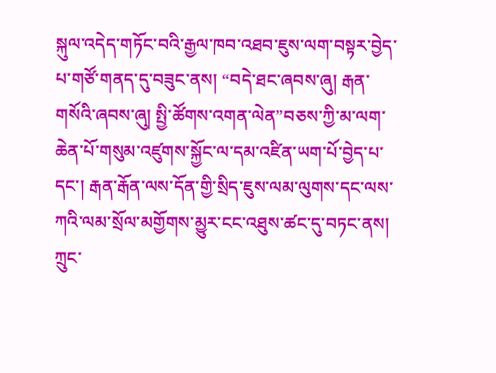སྐུལ་འདེད་གཏོང་བའི་རྒྱལ་ཁབ་འཐབ་ཇུས་ལག་བསྟར་བྱེད་པ་གཙོ་གནད་དུ་བཟུང་ནས། “བདེ་ཐང་ཞབས་ཞུ། རྒན་གསོའི་ཞབས་ཞུ། སྤྱི་ཚོགས་འགན་ལེན”བཅས་ཀྱི་མ་ལག་ཆེན་པོ་གསུམ་འཛུགས་སྐྱོང་ལ་དམ་འཛིན་ཡག་པོ་བྱེད་པ་དང་། རྒན་རྒོན་ལས་དོན་གྱི་སྲིད་ཇུས་ལམ་ལུགས་དང་ལས་ཀའི་ལམ་སྲོལ་མགྱོགས་མྱུར་ངང་འཐུས་ཚང་དུ་བཏང་ནས། ཀྲུང་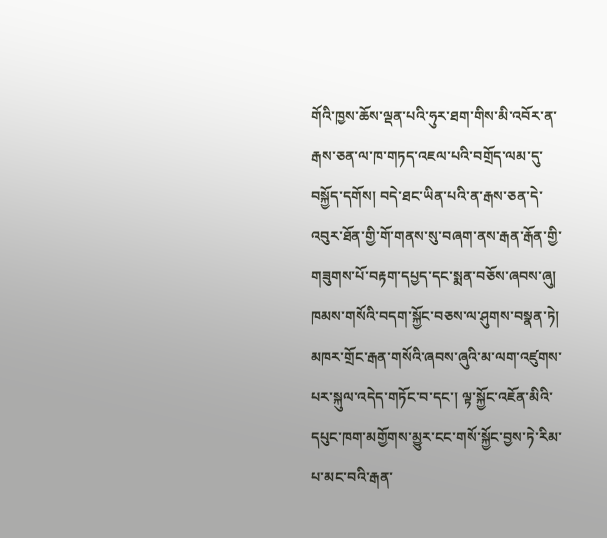གོའི་ཁྱས་ཆོས་ལྡན་པའི་ཧུར་ཐག་གིས་མི་འབོར་ན་རྒས་ཅན་ལ་ཁ་གཏད་འཇལ་པའི་བགྲོད་ལམ་དུ་བསྐྱོད་དགོས། བདེ་ཐང་ཡིན་པའི་ན་རྒས་ཅན་དེ་འབུར་ཐོན་གྱི་གོ་གནས་སུ་བཞག་ནས་རྒན་རྒོན་གྱི་གཟུགས་པོ་བརྟག་དཔྱད་དང་སྨན་བཅོས་ཞབས་ཞུ། ཁམས་གསོའི་བདག་སྐྱོང་བཅས་ལ་ཤུགས་བསྣན་ཏེ། མཁར་གྲོང་རྒན་གསོའི་ཞབས་ཞུའི་མ་ལག་འཛུགས་པར་སྐུལ་འདེད་གཏོང་བ་དང་། ལྟ་སྐྱོང་འཇོན་མིའི་དཔུང་ཁག་མགྱོགས་མྱུར་ངང་གསོ་སྐྱོང་བྱས་ཏེ་རིམ་པ་མང་བའི་རྒན་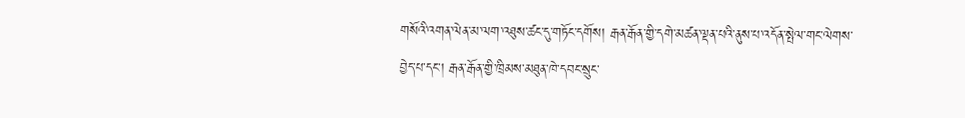གསོའི་འགན་ལེན་མ་ལག་འཐུས་ཚང་དུ་གཏོང་དགོས། རྒན་རྒོན་གྱི་དགེ་མཚན་ལྡན་པའི་ནུས་པ་འདོན་སྤེལ་གང་ལེགས་བྱེད་པ་དང་། རྒན་རྒོན་གྱི་ཁྲིམས་མཐུན་ཁེ་དབང་སྲུང་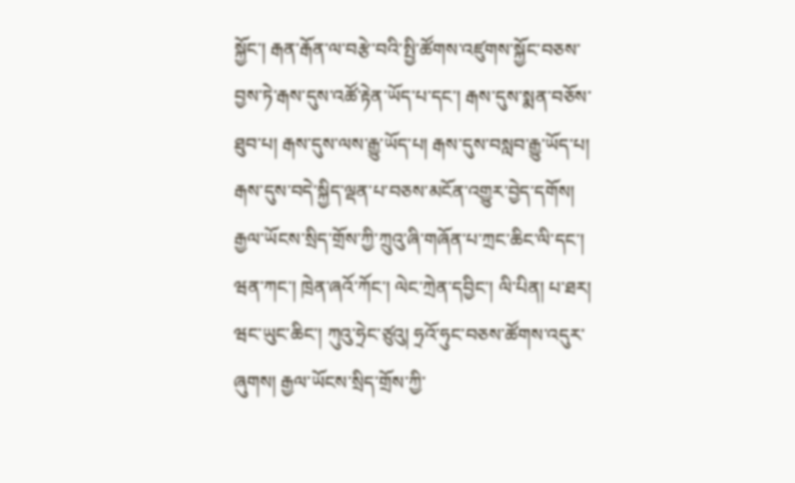སྐྱོང་། རྒན་རྒོན་ལ་བརྩེ་བའི་སྤྱི་ཚོགས་འཛུགས་སྐྱོང་བཅས་བྱས་ཏེ་རྒས་དུས་འཚོ་རྟེན་ཡོད་པ་དང་། རྒས་དུས་སྨན་བཅོས་ཐུབ་པ། རྒས་དུས་ལས་རྒྱུ་ཡོད་པ། རྒས་དུས་བསླབ་རྒྱུ་ཡོད་པ། རྒས་དུས་བདེ་སྐྱིད་ལྡན་པ་བཅས་མངོན་འགྱུར་བྱེད་དགོས།
རྒྱལ་ཡོངས་སྲིད་གྲོས་ཀྱི་ཀྲུའུ་ཞི་གཞོན་པ་ཀྲང་ཆིང་ལི་དང་། ཝན་ཀང་། ཁྲེན་ཞའོ་ཀོང་། ལེང་ཀྲེན་དབྱིང་། ལི་པིན། པ་ཐར། ཝང་ཡུང་ཆིང་། ཀུའུ་ཧྲེང་ཙུའུ། ཧྲའོ་ཧུང་བཅས་ཚོགས་འདུར་ཞུགས། རྒྱལ་ཡོངས་སྲིད་གྲོས་ཀྱི་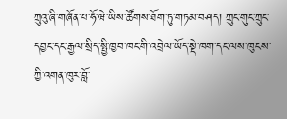ཀྲུའུ་ཞི་གཞོན་པ་ཧོ་ཝེ་ཡིས་ཚོགས་ཐོག་ཏུ་གཏམ་བཤད། ཀྲུང་གུང་ཀྲུང་དབྱང་དང་རྒྱལ་སྲིད་སྤྱི་ཁྱབ་ཁང་གི་འབྲེལ་ཡོད་སྡེ་ཁག་དང་ལས་ཁུངས་ཀྱི་འགན་ཁུར་བློ་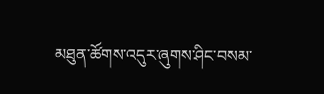མཐུན་ཚོགས་འདུར་ཞུགས་ཤིང་བསམ་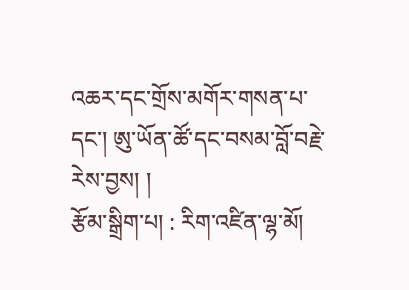འཆར་དང་གྲོས་མགོར་གསན་པ་དང་། ཨུ་ཡོན་ཚོ་དང་བསམ་བློ་བརྗེ་རེས་བྱས། །
རྩོམ་སྒྲིག་པ། : རིག་འཛིན་ལྷ་མོ།